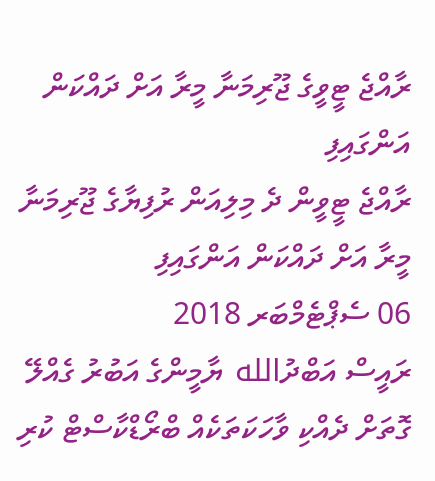ރާއްޖެ ޓީވީގެ ޖޫރިމަނާ މީރާ އަށް ދައްކަން އަންގައިފި
ރާއްޖެ ޓީވީން ދެ މިލިއަން ރުފިޔާގެ ޖޫރިމަނާ މީރާ އަށް ދައްކަން އަންގައިފި
06 ސެޕްޓެމްބަރ 2018
ރައީސް އަބްދުالله ޔާމީންގެ އަބުރު ގެއްލޭ ގޮތަށް ދެއްކި ވާހަކަތަކެއް ބްރޯޑްކާސްޓް ކުރި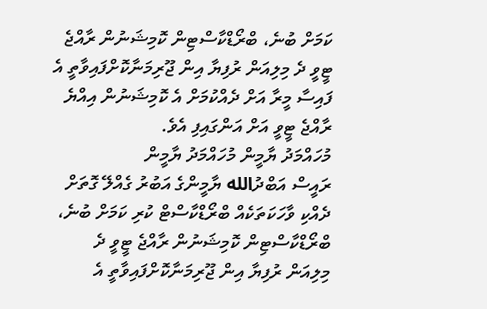ކަމަށް ބުނެ، ބްރޯޑްކާސްޓިން ކޮމިޝަނުން ރާއްޖެ ޓީވީ ދެ މިލިއަން ރުފިޔާ އިން ޖޫރިމަނާކޮށްފައިވާތީ އެ ފައިސާ މީރާ އަށް ދެއްކުމަށް އެ ކޮމިޝަނުން އިއްޔެ ރާއްޖެ ޓީވީ އަށް އަންގައިފި އެވެ.
މުހައްމަދު ޔާމީން މުހައްމަދު ޔާމީން
ރައީސް އަބްދުالله ޔާމީންގެ އަބުރު ގެއްލޭ ގޮތަށް ދެއްކި ވާހަކަތަކެއް ބްރޯޑްކާސްޓް ކުރި ކަމަށް ބުނެ، ބްރޯޑްކާސްޓިން ކޮމިޝަނުން ރާއްޖެ ޓީވީ ދެ މިލިއަން ރުފިޔާ އިން ޖޫރިމަނާކޮށްފައިވާތީ އެ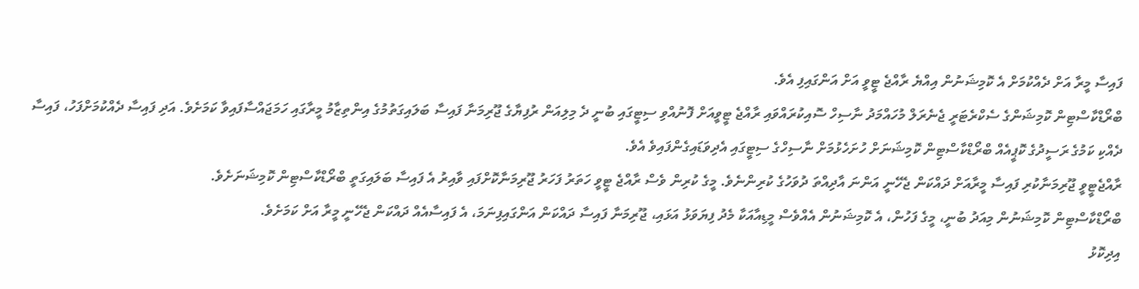ފައިސާ މީރާ އަށް ދެއްކުމަށް އެ ކޮމިޝަނުން އިއްޔެ ރާއްޖެ ޓީވީ އަށް އަންގައިފި އެވެ.
ބްރޯޑްކާސްޓިން ކޮމިޝަންގެ ސެކްރެޓަރީ ޖެނެރަލް މުހައްމަދު ނާސިހް ސޮއިކުރައްވައި ރާއްޖެ ޓީވީއަށް ފޮނުއްވި ސިޓީގައި ބުނީ ދެ މިލިއަން ރުފިޔާގެ ޖޫރިމަނާ ފައިސާ ބަލައިގަތުމުގެ އިންތިޒާމު މީރާގައި ހަމަޖައްސާފައިވާ ކަމަށެވެ. އަދި ފައިސާ ދެއްކުމަށްފަހު، ފައިސާ ދެއްކި ކަމުގެ ރަސީދުގެ ކޮޕީއެއް ބްރޯޑްކާސްޓިން ކޮމިޝަނަށް ހުށަހެޅުމަށް ނާސިހްގެ ސިޓީގައި އެދިވަޑައިގެންފައިވެ އެވެ.
ރާއްޖެޓީވީ ޖޫރިމަނާކުރި ފައިސާ މީރާއަށް ދައްކަން ޖެހޭނީ އަންނަ އާދިއްތަ ދުވަހުގެ ކުރިންނެވެ. މީގެ ކުރިން ވެސް ރާއްޖެ ޓީވީ ހަތަރު ފަހަރު ޖޫރިމަނާކޮށްފައި ވާއިރު އެ ފައިސާ ބަލައިގަތީ ބްރޯޑްކާސްޓިން ކޮމިޝަނަށެވެ.
ބްރޯޑްކާސްޓިން ކޮމިޝަނުން މިއަދު ބުނީ، މީގެ ފަހުން، އެ ކޮމިޝަނުން އެއްވެސް މީޑިއާއަކާ މެދު ފިޔަވަޅު އަޅައި، ޖޫރިމަނާ ފައިސާ ދައްކަން އަންގައިފިނަމަ، އެ ފައިސާއެއް ދައްކަން ޖެހޭނީ މީރާ އަށް ކަމަށެވެ.
އިދިކޮޅު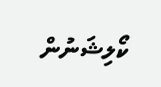ކޯލިޝަނުން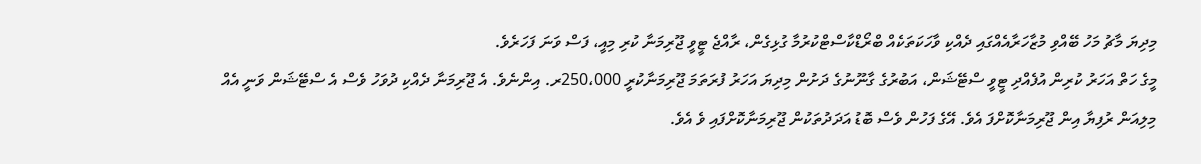މިދިޔަ މާޗު މަހު ބޭއްވި މުޒާހަރާއެއްގައި ދެއްކި ވާހަކަތަކެއް ބްރޯޑްކާސްޓްކުރުމާ ގުޅިގެން، ރާއްޖެ ޓީވީ ޖޫރިމަނާ ކުރި މިއީ، ފަސް ވަނަ ފަހަރެވެ.
މީގެ ހަތް އަހަރު ކުރިން އުފެއްދި ޓީވީ ސްޓޭޝަން، އަބުރުގެ ގާނޫނުގެ ދަށުން މިދިޔަ އަހަރު ފުރަތަމަ ޖޫރިމަނާކުރީ 250،000ރ. އިންނެވެ. އެ ޖޫރިމަނާ ދެއްކި ދުވަހު ވެސް އެ ސްޓޭޝަން ވަނީ އެއް މިލިއަން ރުފިޔާ އިން ޖޫރިމަނާކޮށްފަ އެވެ. އޭގެ ފަހުން ވެސް ބޮޑު އަދަދުތަކުން ޖޫރިމަނާކޮށްފައި ވެ އެވެ.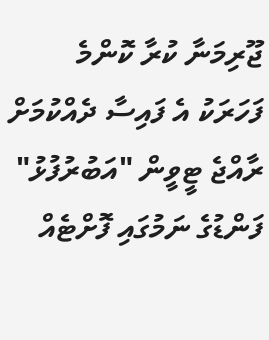ޖޫރިމަނާ ކުރާ ކޮންމެ ފަހަރަކު އެ ފައިސާ ދެއްކުމަށް ރާއްޖެ ޓީވީން "އަބުރުފުޅު" ފަންޑުގެ ނަމުގައި ފޮށްޓެއް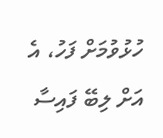ހުޅުވުމަށް ފަހު، އެ އަށް ލިބޭ ފައިސާ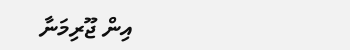އިން ޖޫރިމަނާ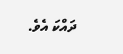ދައްކަ އެވެ.